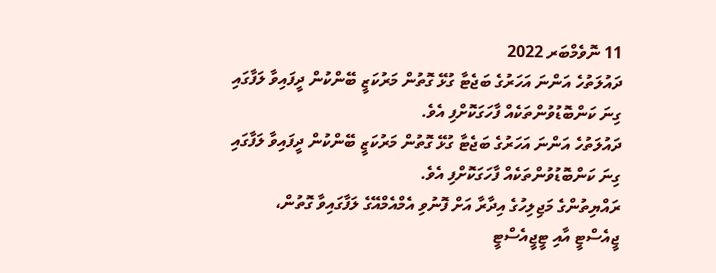11 ނޮވެމްބަރ 2022
ދައުލަތުހެ އަންނަ އަހަރުގެ ބަޖެޓާ ގުޅޭ ގޮތުން މަރުކަޒީ ބޭންކުން ދީފައިވާ ލަފާގައި ގިނަ ކަންބޮޑުވުންތަކެއް ފާހަގަކޮށްފި އެވެ.
ދައުލަތުހެ އަންނަ އަހަރުގެ ބަޖެޓާ ގުޅޭ ގޮތުން މަރުކަޒީ ބޭންކުން ދީފައިވާ ލަފާގައި ގިނަ ކަންބޮޑުވުންތަކެއް ފާހަގަކޮށްފި އެވެ.
ރައްޔިތުންގެ މަޖިލިހުގެ އިދާރާ އަށް ފޮނުވި އެމްއެމްއޭގެ ލަފާގައިވާ ގޮތުން، ޖީއެސްޓީ އާއި ޓީޖީއެސްޓީ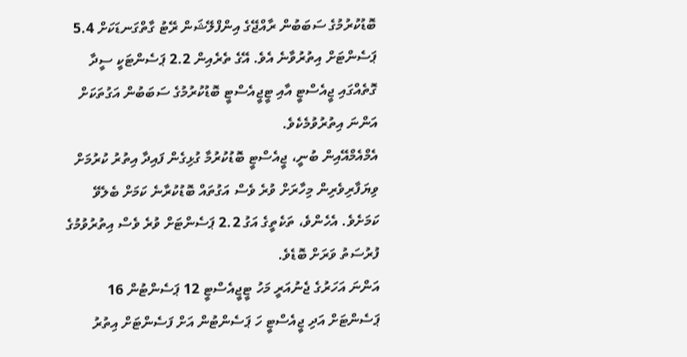ބޮޑުކުރުމުގެ ސަބަބުން ރާއްޖޭގެ އިންފްލޭޝަން ރޭޓު ގާތްގަނޑަކަށް 5.4 ޕަސެންޓަށް އިތުރުވާނެ އެވެ. އޭގެ ތެރެއިން 2.2 ޕަސެންޓަކީ ސީދާ ގޮތެއްގައި ޖީއެސްޓީ އާއި ޓީޖީއެސްޓީ ބޮޑުކުރުމުގެ ސަބަބުން އަގުތަކަށް އަންނަ އިތުރުވުމެކެވެ.
އެމްއެމްއޭއިން ބުނީ، ޖީއެސްޓީ ބޮޑުކުރުމާ ގުޅިގެން ފައިދާ އިތުރު ކުރުމަށް ވިޔަފާރިވެރިން މިހާރަށް ވުރެ ވެސް އަގުތައް ބޮޑުކުރާނެ ކަމަށް ބެލެވޭ ކަމަށެވެ. އެހެންވެ، ތަކެތީގެ އަގު 2.2 ޕަސެންޓަށް ވުރެ ވެސް އިތުރުވުމުގެ ފުރުސަތު ވަރަށް ބޮޑެވެ.
އަންނަ އަހަރުގެ ޖެނުއަރީ މަހު ޓީޖީއެސްޓީ 12 ޕަސެންޓުން 16 ޕަސެންޓަށް އަދި ޖީއެސްޓީ ހަ ޕަސެންޓުން އަށް ފަސެންޓަށް އިތުރު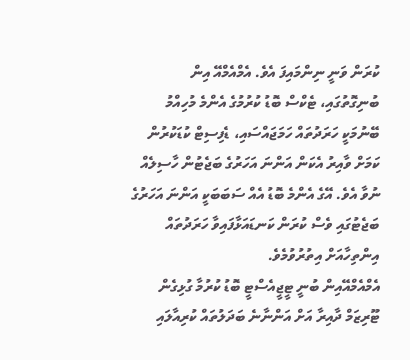ކުރަން ވަނީ ނިންމައިފަ އެވެ. އެމްއެމްއޭ އިން ބުނިގޮތުގައި، ޓެކްސް ބޮޑު ކުރުމުގެ އެންމެ މުހިއްމު ބޭނުމަކީ ހަރަދުތައް ހަމަޖައްސައި، ޑެފިސިޓް ކުޑަކުރުން ކަމަށް ވާއިރު އެކަން އަންނަ އަހަރުގެ ބަޖެޓުން ހާސިލެއް ނުވާ އެވެ. އޭގެ އެންމެ ބޮޑު އެއް ސަބަބަކީ އަންނަ އަހަރުގެ ބަޖެޓުގައި ވެސް ކުރަން ކަނޑައަޅާފައިވާ ހަރަދުތައް އިންތިހާއަށް އިތުރުވުމެވެ.
އެމްއެމްއޭއިން ބުނީ ޓީޖީއެސްޓީ ބޮޑު ކުރުމާ ގުޅިގެން ޓޫރިޒަމް ދާއިރާ އަށް އަންނާނެ ބަދަލުތައް ކުރިއާލައި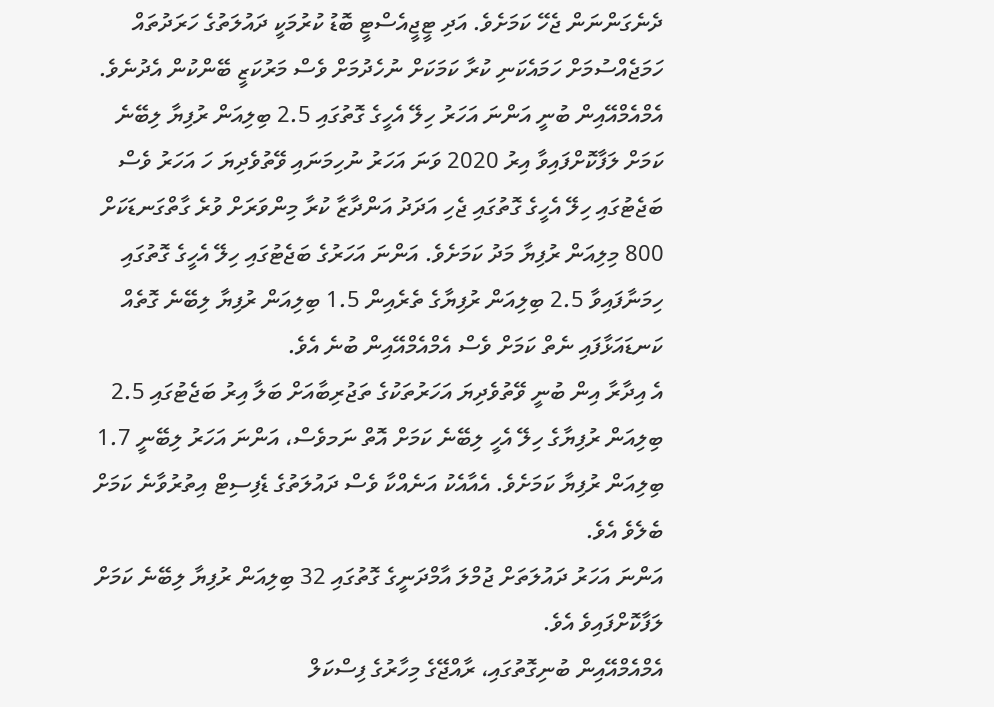ދެނެގަންނަން ޖެހޭ ކަމަށެވެ. އަދި ޓީޖީއެސްޓީ ބޮޑު ކުރުމަކީ ދައުލަތުގެ ހަރަދުތައް ހަމަޖެއްސުމަށް ހަމައެކަނި ކުރާ ކަމަކަށް ނުހެދުމަށް ވެސް މަރުކަޒީ ބޭންކުން އެދުނެވެ.
އެމްއެމްއޭއިން ބުނީ އަންނަ އަހަރު ހިލޭ އެހީގެ ގޮތުގައި 2.5 ބިލިއަން ރުފިޔާ ލިބޭނެ ކަމަށް ލަފާކޮށްފައިވާ އިރު 2020 ވަނަ އަހަރު ނުހިމަނައި ވޭތުވެދިޔަ ހަ އަހަރު ވެސް ބަޖެޓުގައި ހިލޭ އެހީގެ ގޮތުގައި ޖެހި އަދަދު އަންދާޒާ ކުރާ މިންވަރަށް ވުރެ ގާތްގަނޑަކަށް 800 މިލިއަން ރުފިޔާ މަދު ކަމަށެވެ. އަންނަ އަހަރުގެ ބަޖެޓުގައި ހިލޭ އެހީގެ ގޮތުގައި ހިމަނާފައިވާ 2.5 ބިލިއަން ރުފިޔާގެ ތެރެއިން 1.5 ބިލިއަން ރުފިޔާ ލިބޭނެ ގޮތެއް ކަނޑައަޅާފައި ނެތް ކަމަށް ވެސް އެމްއެމްއޭއިން ބުނެ އެވެ.
އެ އިދާރާ އިން ބުނީ ވޭތުވެދިޔަ އަހަރުތަކުގެ ތަޖުރިބާއަށް ބަލާ އިރު ބަޖެޓުގައި 2.5 ބިލިއަން ރުފިޔާގެ ހިލޭ އެހީ ލިބޭނެ ކަމަށް އޮތް ނަމވެސް، އަންނަ އަހަރު ލިބޭނީ 1.7 ބިލިއަން ރުފިޔާ ކަމަށެވެ. އެއާއެކު އަނެއްކާ ވެސް ދައުލަތުގެ ޑެފިސިޓް އިތުރުވާނެ ކަމަށް ބެލެވެ އެވެ.
އަންނަ އަހަރު ދައުލަތަށް ޖުމްލަ އާމްދަނީގެ ގޮތުގައި 32 ބިލިއަން ރުފިޔާ ލިބޭނެ ކަމަށް ލަފާކޮށްފައިވެ އެވެ.
އެމްއެމްއޭއިން ބުނިގޮތުގައި، ރާއްޖޭގެ މިހާރުގެ ފިސްކަލް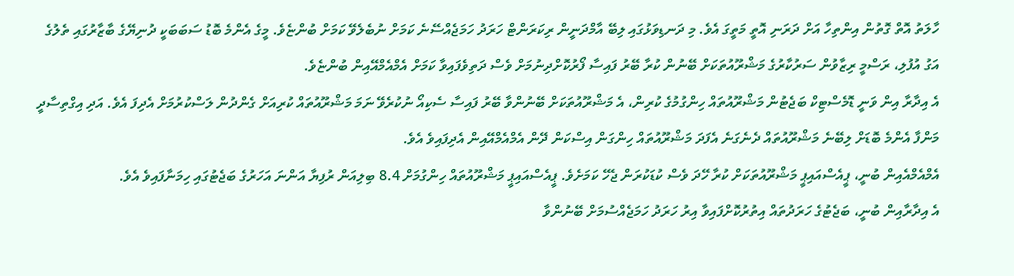ހާލަތު އޮތް ގޮތުން އިންތިހާ އަށް ދަރަނި އޮތީ މަތީގަ އެވެ. މި ދަނޑިވަޅުގައި ލިބޭ އާމްދަނީން ރިކަރަންޓް ހަރަދު ހަމަޖެއްސޭނެ ކަމަށް ނުބެލެވޭ ކަމަށް ބުންޏެވެ. މީގެ އެންމެ ބޮޑު ސަބަބަކީ ދުނިޔޭގެ ބާޒާރުގައި ތެލުގެ އަގު އުފުލި، ރަސްމީ ރިޒާވުން ސަރުކާރުގެ މަޝްރޫއުތަކަށް ބޭނުން ކުރާ ބޭރު ފައިސާ ފޯރުކޮށްދިނުމަށް ވެސް ދަތިވެފައިވާ ކަމަށް އެމްއެމްއޭއިން ބުންޏެވެ.
އެ އިދާރާ އިން ވަނީ ޑޮމެސްޓިކް ބަޖެޓުން މަޝްރޫއުތައް ހިންގުމުގެ ކުރިން، އެ މަޝްރޫއުތަކަށް ބޭނުންވާ ބޭރު ފައިސާ ސެކިއޯ ނުކުރެވޭ ނަމަ މަޝްރޫއުތައް ކުރިއަށް ގެންދުން ލަސްކުރުމަށް އެދިފަ އެވެ. އަދި އިގްތިސާދީ މަންފާ އެންމެ ބޮޑަށް ލިބޭނެ މަޝްރޫއުތައް ދެނެގަނެ އެފަދަ މަޝްރޫއުތައް ހިންގަން އިސްކަން ދޭން އެމްއެމްއޭއިން އެދިފައިވެ އެވެ.
އެމްއެމްއެއިން ބުނީ، ޕީއެސްއައިޕީ މަޝްރޫއުތަކަށް ކުރާ ހޭދަ ވެސް ކުޑަކުރަން ޖެހޭ ކަމަށެވެ. ޕީއެސްއައިޕީ މަޝްރޫއުތައް ހިންގުމަށް 8.4 ބިލިއަން ރުފިޔާ އަންނަ އަހަރުގެ ބަޖެޓުގައި ހިމަނާފައިވެ އެވެ.
އެ އިދާރާއިން ބުނީ، ބަޖެޓުގެ ހަރަދުތައް އިތުރުކޮށްފައިވާ އިރު ހަރަދު ހަމަޖެއްސުމަށް ބޭނުންވާ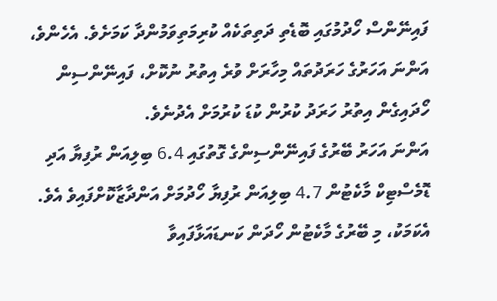ފައިނޭންސް ހޯދުމުގައި ބޮޑެތި ދަތިތަކެއް ކުރިމަތިވަމުންދާ ކަމަށެވެ. އެހެންވެ، އަންނަ އަހަރުގެ ހަރަދުތައް މިހާރަށް ވުރެ އިތުރު ނުކޮށް، ފައިނޭންސިން ހޯދައިގެން އިތުރު ހަރަދު ކުރުން ކުޑަ ކުރުމަށް އެދުނެވެ.
އަންނަ އަހަރު ބޭރުގެ ފައިނޭންސިންގެ ގޮތުގައި 6.4 ބިލިއަން ރުފިޔާ އަދި ޑޮމެސްޓިކް މާކެޓުން 4.7 ބިލިއަން ރުފިޔާ ހޯދުމަށް އަންދާޒާކޮށްފައިވެ އެވެ. އެކަމަކު، މި ބޭރުގެ މާކެޓުން ހޯދަން ކަނޑައަޅާފައިވާ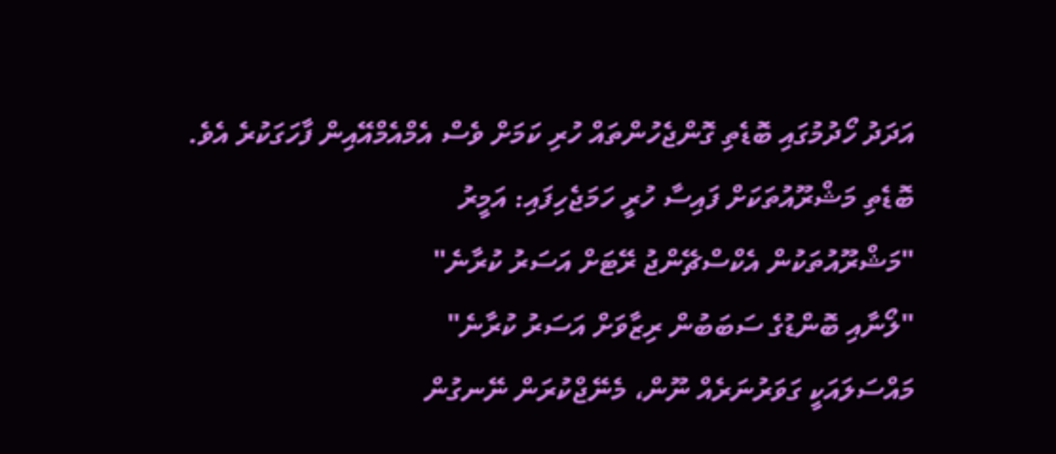އަދަދު ހޯދުމުގައި ބޮޑެތި ގޮންޖެހުންތައް ހުރި ކަމަށް ވެސް އެމްއެމްއޭއިން ފާހަގަކުރެ އެވެ.
ބޮޑެތި މަޝްރޫއުތަކަށް ފައިސާ ހުރީ ހަމަޖެހިފައި: އަމީރު
"މަޝްރޫއުތަކުން އެކްސްޗޭންޖު ރޭޓަށް އަސަރު ކުރާނެ"
"ލޯނާއި ބޮންޑުގެ ސަބަބުން ރިޒާވަށް އަސަރު ކުރާނެ"
މައްސަލައަކީ ގަވަރުނަރެއް ނޫން، މެނޭޖްކުރަން ނޭނގުން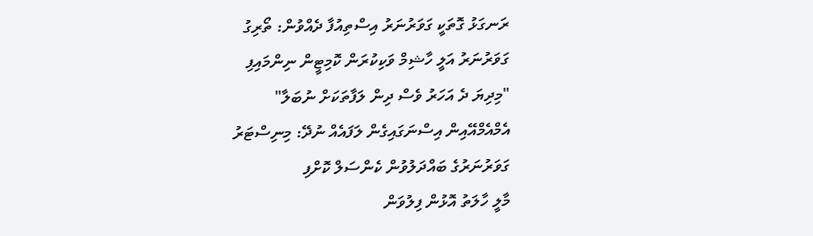ރަނގަޅު ގޮތަކީ ގަވަރުނަރު އިސްތިއުފާ ދެއްވުން: ތޯރިގު
ގަވަރުނަރު އަލީ ހާޝިމް ވަކިކުރަން ކޮމިޓީން ނިންމައިފި
"މިދިޔަ ދެ އަހަރު ވެސް ދިން ލަފާތަކަށް ނުބަލާ"
އެމްއެމްއޭއިން އިސްނަގައިގެން ލަފައެއް ނުދޭ: މިނިސްޓަރު
ގަވަރުނަރުގެ ބައްދަލުވުން ކެންސަލް ކޮށްފި
މާލީ ހާލަތު އޮޅުން ފިލުވަން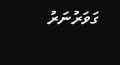ގަވަރުނަރު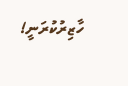ހާޒިރުކުރަނީ!